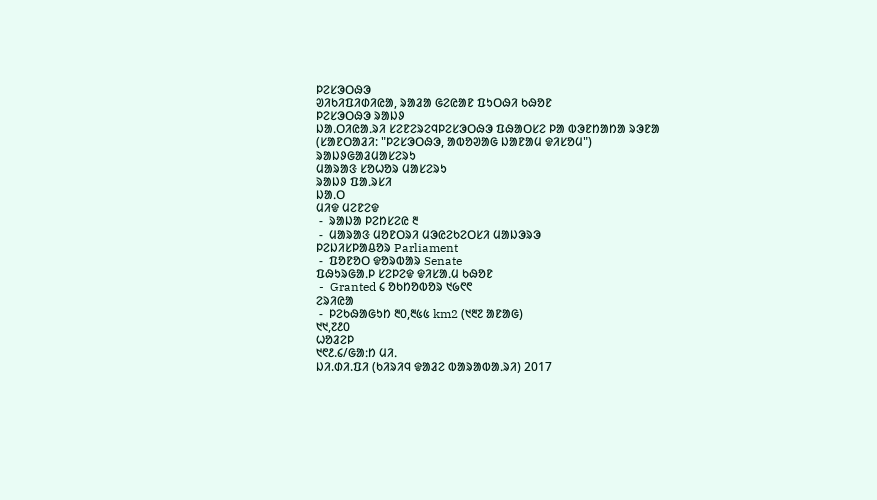ᱞᱮᱥᱳᱛᱷᱳ
ᱣᱤᱠᱤᱯᱤᱰᱤᱭᱟ, ᱨᱟᱲᱟ ᱜᱮᱭᱟᱱ ᱯᱩᱛᱷᱤ ᱠᱷᱚᱱ
ᱞᱮᱥᱳᱛᱷᱳ ᱨᱟᱡᱽ
ᱡᱟᱹᱛᱤᱭᱟᱹᱨᱤ ᱥᱮᱱᱮᱨᱮᱧᱞᱮᱥᱳᱛᱷᱳ ᱯᱷᱟᱛᱥᱮ ᱞᱟ ᱵᱳᱱᱴᱟᱴᱟ ᱨᱳᱱᱟ
(ᱥᱟᱱᱛᱟᱲᱤ: "ᱞᱮᱥᱳᱛᱷᱳ, ᱟᱵᱚᱣᱟᱜ ᱡᱟᱱᱟᱢ ᱫᱤᱥᱚᱢ")
ᱨᱟᱡᱽᱜᱟᱲᱢᱟᱥᱮᱨᱩ
ᱢᱟᱨᱟᱝ ᱥᱚᱦᱚᱨ ᱢᱟᱥᱮᱨᱩ
ᱨᱟᱡᱽ ᱯᱟᱹᱨᱥᱤ
ᱡᱟᱹᱛ
ᱢᱤᱫ ᱢᱮᱱᱮᱫ
 -  ᱨᱟᱡᱟ ᱞᱮᱴᱥᱮᱭ ᱓
 -  ᱢᱟᱨᱟᱝ ᱢᱚᱱᱛᱨᱤ ᱢᱳᱭᱮᱠᱮᱛᱥᱤ ᱢᱟᱡᱳᱨᱳ
ᱞᱮᱡᱤᱥᱞᱟᱪᱚᱨ Parliament
 -  ᱯᱚᱱᱚᱛ ᱫᱚᱨᱵᱟᱨ Senate
ᱯᱷᱩᱨᱜᱟᱹᱞ ᱥᱮᱞᱮᱫ ᱫᱤᱥᱟᱹᱢ ᱠᱷᱚᱱ
 -  Granted ᱔ ᱚᱠᱴᱚᱵᱚᱨ ᱑᱙᱖᱖
ᱮᱨᱤᱭᱟ
 -  ᱞᱮᱠᱷᱟᱜᱩᱴ ᱓᱐,᱓᱕᱕ km2 (᱑᱓᱗ ᱟᱱᱟᱜ)
᱑᱑,᱗᱒᱐
ᱦᱚᱲᱮᱞ
᱑᱖᱒.᱔/ᱜᱟᱺᱴ ᱢᱤᱹ
ᱡᱤ.ᱰᱤ.ᱯᱤ (ᱠᱤᱨᱤᱧ ᱫᱟᱲᱮ ᱵᱟᱨᱟᱵᱟᱹᱨᱤ) 2017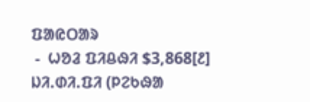ᱯᱟᱭᱛᱟᱨ
 -  ᱦᱚᱲ ᱯᱤᱪᱷᱤ $3,868[᱒]
ᱡᱤ.ᱰᱤ.ᱯᱤ (ᱞᱮᱠᱷᱟ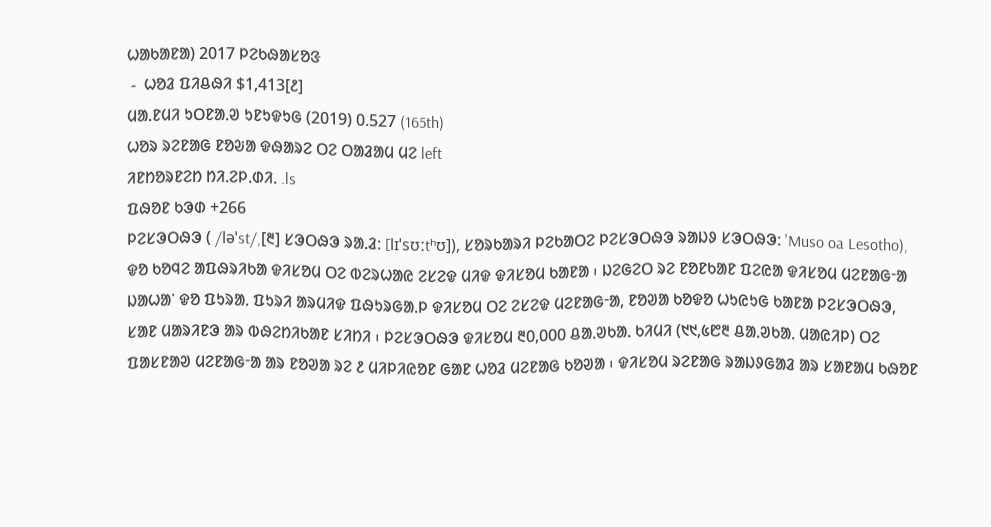ᱦᱟᱠᱟᱱᱟ) 2017 ᱞᱮᱠᱷᱟᱥᱚᱝ
 -  ᱦᱚᱲ ᱯᱤᱪᱷᱤ $1,413[᱒]
ᱢᱟᱹᱱᱢᱤ ᱩᱛᱱᱟᱹᱣ ᱩᱱᱩᱫᱩᱜ (2019) 0.527 (165th)
ᱦᱚᱨ ᱨᱮᱱᱟᱜ ᱱᱚᱶᱟ ᱫᱷᱟᱨᱮ ᱛᱮ ᱛᱟᱲᱟᱢ ᱢᱮ left
ᱤᱱᱴᱚᱨᱱᱮᱴ ᱴᱤᱹᱮᱞᱹᱰᱤᱹ .ls
ᱯᱷᱚᱱ ᱠᱳᱰ +266
ᱞᱮᱥᱳᱛᱷᱳ ( /ləˈst/,[᱓] ᱥᱳᱛᱷᱳ ᱨᱟᱹᱲ: [lɪˈsʊːtʰʊ]), ᱥᱚᱨᱠᱟᱨᱤ ᱞᱮᱠᱟᱛᱮ ᱞᱮᱥᱳᱛᱷᱳ ᱨᱟᱡᱽ ᱥᱳᱛᱷᱳ: 'Muso oa Lesotho), ᱫᱚ ᱠᱚᱧᱮ ᱟᱯᱷᱨᱤᱠᱟ ᱫᱤᱥᱚᱢ ᱛᱮ ᱵᱮᱨᱦᱟᱭ ᱮᱥᱮᱫ ᱢᱤᱫ ᱫᱤᱥᱚᱢ ᱠᱟᱱᱟ ᱾ ᱡᱮᱜᱮᱛ ᱨᱮ ᱱᱚᱱᱠᱟᱱ ᱯᱮᱭᱟ ᱫᱤᱥᱚᱢ ᱢᱮᱱᱟᱜᱼᱟ ᱡᱟᱦᱟᱸ ᱫᱚ ᱯᱩᱨᱟᱹ ᱯᱩᱨᱤ ᱟᱨᱢᱤᱫ ᱯᱷᱩᱨᱜᱟᱹᱞ ᱫᱤᱥᱚᱢ ᱛᱮ ᱮᱥᱮᱫ ᱢᱮᱱᱟᱜᱼᱟ, ᱱᱚᱣᱟ ᱠᱚᱫᱚ ᱦᱩᱭᱩᱜ ᱠᱟᱱᱟ ᱞᱮᱥᱳᱛᱷᱳ, ᱥᱟᱱ ᱢᱟᱨᱤᱱᱳ ᱟᱨ ᱵᱷᱮᱴᱤᱠᱟᱱ ᱥᱤᱴᱤ ᱾ ᱞᱮᱥᱳᱛᱷᱳ ᱫᱤᱥᱚᱢ ᱓᱐,᱐᱐᱐ ᱪᱟᱹᱣᱠᱟᱹ ᱠᱤᱢᱤ (᱑᱑,᱕᱘᱓ ᱪᱟᱹᱣᱠᱟᱹ ᱢᱟᱭᱤᱞ) ᱛᱮ ᱯᱟᱥᱱᱟᱣ ᱢᱮᱱᱟᱜᱼᱟ ᱟᱨ ᱱᱚᱣᱟ ᱨᱮ ᱒ ᱢᱤᱞᱤᱭᱚᱱ ᱜᱟᱱ ᱦᱚᱲ ᱢᱮᱱᱟᱜ ᱠᱚᱣᱟ ᱾ ᱫᱤᱥᱚᱢ ᱨᱮᱱᱟᱜ ᱨᱟᱡᱽᱜᱟᱲ ᱟᱨ ᱥᱟᱱᱟᱢ ᱠᱷᱚᱱ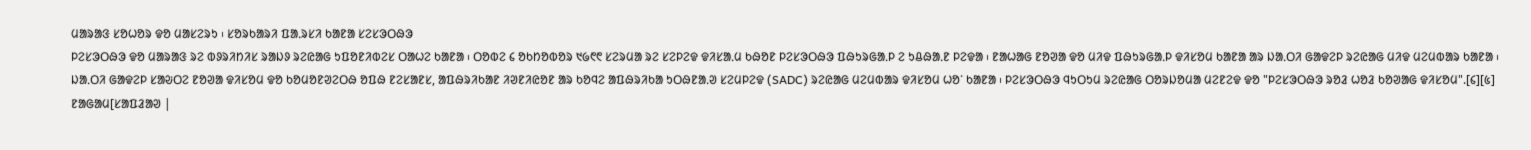ᱢᱟᱨᱟᱝ ᱥᱚᱦᱚᱨ ᱫᱚ ᱢᱟᱥᱮᱨᱩ ᱾ ᱥᱚᱨᱠᱟᱨᱤ ᱯᱟᱹᱨᱥᱤ ᱠᱟᱱᱟ ᱥᱮᱥᱳᱛᱷᱳ
ᱞᱮᱥᱳᱛᱷᱳ ᱫᱚ ᱢᱟᱨᱟᱝ ᱨᱮ ᱵᱽᱨᱤᱴᱤᱥ ᱨᱟᱡᱽ ᱨᱮᱭᱟᱜ ᱩᱯᱚᱱᱤᱵᱮᱥ ᱛᱟᱦᱮ ᱠᱟᱱᱟ ᱾ ᱛᱚᱵᱮ ᱔ ᱚᱠᱴᱚᱵᱚᱨ ᱑᱙᱖᱖ ᱥᱮᱨᱢᱟ ᱨᱮ ᱥᱮᱞᱮᱫ ᱫᱤᱥᱟᱹᱢ ᱠᱷᱚᱱ ᱞᱮᱥᱳᱛᱷᱳ ᱯᱷᱩᱨᱜᱟᱹᱞ ᱮ ᱩᱪᱷᱟᱹᱱ ᱞᱮᱫᱟ ᱾ ᱱᱟᱦᱟᱜ ᱱᱚᱣᱟ ᱫᱚ ᱢᱤᱫ ᱯᱷᱩᱨᱜᱟᱹᱞ ᱫᱤᱥᱚᱢ ᱠᱟᱱᱟ ᱟᱨ ᱡᱟᱹᱛᱤ ᱜᱟᱫᱮᱞ ᱨᱮᱭᱟᱜ ᱢᱤᱫ ᱢᱮᱢᱵᱟᱨ ᱠᱟᱱᱟ ᱾ ᱡᱟᱹᱛᱤ ᱜᱟᱫᱮᱞ ᱥᱟᱶᱛᱮ ᱱᱚᱣᱟ ᱫᱤᱥᱚᱢ ᱫᱚ ᱠᱚᱢᱚᱱᱣᱮᱛᱷ ᱚᱯᱷ ᱱᱮᱥᱟᱱᱥ, ᱟᱯᱷᱨᱤᱠᱟᱱ ᱤᱣᱱᱤᱭᱚᱱ ᱟᱨ ᱠᱚᱧᱮ ᱟᱯᱷᱨᱤᱠᱟ ᱩᱛᱷᱱᱟᱹᱣ ᱥᱮᱢᱞᱮᱫ (SADC) ᱨᱮᱭᱟᱜ ᱢᱮᱢᱵᱟᱨ ᱫᱤᱥᱚᱢ ᱦᱚᱸ ᱠᱟᱱᱟ ᱾ ᱞᱮᱥᱳᱛᱷᱳ ᱧᱩᱛᱩᱢ ᱨᱮᱭᱟᱜ ᱛᱚᱨᱡᱚᱢᱟ ᱢᱮᱱᱮᱫ ᱫᱚ "ᱞᱮᱥᱳᱛᱷᱳ ᱨᱚᱲ ᱦᱚᱲ ᱠᱚᱣᱟᱜ ᱫᱤᱥᱚᱢ".[᱔][᱕]
ᱱᱟᱜᱟᱢ[ᱥᱟᱯᱲᱟᱣ |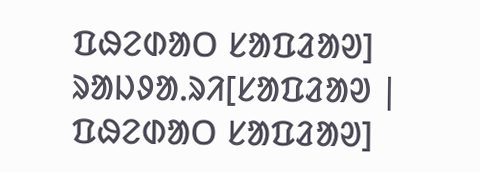ᱯᱷᱮᱰᱟᱛ ᱥᱟᱯᱲᱟᱣ]
ᱨᱟᱡᱽᱟᱹᱨᱤ[ᱥᱟᱯᱲᱟᱣ | ᱯᱷᱮᱰᱟᱛ ᱥᱟᱯᱲᱟᱣ]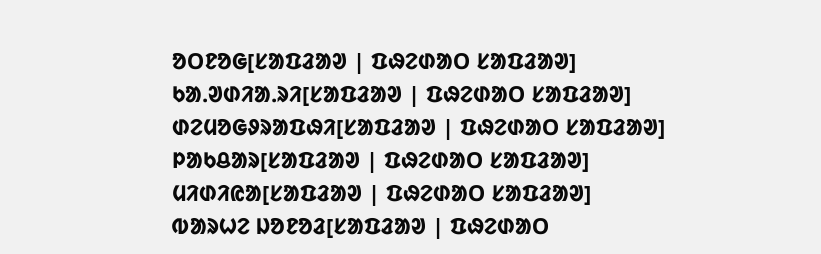ᱚᱛᱱᱚᱜ[ᱥᱟᱯᱲᱟᱣ | ᱯᱷᱮᱰᱟᱛ ᱥᱟᱯᱲᱟᱣ]
ᱠᱟᱹᱣᱰᱤᱟᱹᱨᱤ[ᱥᱟᱯᱲᱟᱣ | ᱯᱷᱮᱰᱟᱛ ᱥᱟᱯᱲᱟᱣ]
ᱰᱮᱢᱚᱜᱽᱨᱟᱯᱷᱤ[ᱥᱟᱯᱲᱟᱣ | ᱯᱷᱮᱰᱟᱛ ᱥᱟᱯᱲᱟᱣ]
ᱞᱟᱠᱪᱟᱨ[ᱥᱟᱯᱲᱟᱣ | ᱯᱷᱮᱰᱟᱛ ᱥᱟᱯᱲᱟᱣ]
ᱢᱤᱰᱤᱭᱟ[ᱥᱟᱯᱲᱟᱣ | ᱯᱷᱮᱰᱟᱛ ᱥᱟᱯᱲᱟᱣ]
ᱵᱟᱨᱦᱮ ᱡᱚᱱᱚᱲ[ᱥᱟᱯᱲᱟᱣ | ᱯᱷᱮᱰᱟᱛ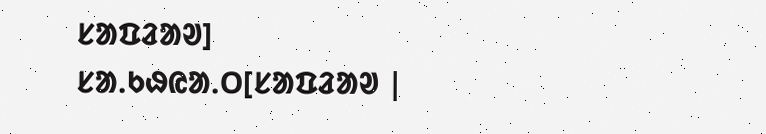ᱥᱟᱯᱲᱟᱣ]
ᱥᱟᱹᱠᱷᱭᱟᱹᱛ[ᱥᱟᱯᱲᱟᱣ |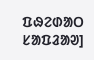ᱯᱷᱮᱰᱟᱛ ᱥᱟᱯᱲᱟᱣ]